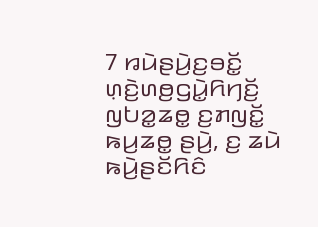7 ꤙꤣꤧꤔꤣꤧ꤬ꤢ꤬ꤋꤢꤩ꤭ ꤛ꤫ꤢꤧ꤬ꤛꤥ꤬ꤞꤣꤧ꤭ꤖꤚꤢꤩ꤬ ꤜꤝꤤ꤭ꤘꤥ꤭ ꤢ꤬ꤊꤜꤢꤩ꤭ ꤒꤣ꤬ꤘꤥ꤭ ꤔꤣꤧ꤬, ꤢ꤬ ꤘꤣꤧ ꤒꤣꤧ꤬ꤔꤢꤩꤖꤢꤨ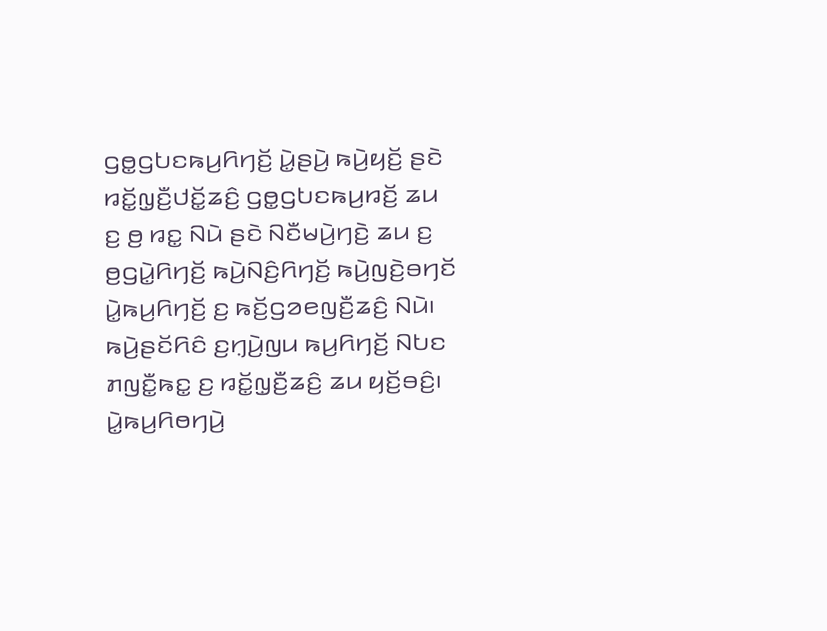ꤞꤥ꤭ꤞꤝꤢꤒꤣ꤬ꤖꤚꤢꤩ꤬ ꤣꤧ꤭ꤔꤣꤧ꤬ ꤒꤣꤧ꤬ꤟꤢꤩ꤬ ꤔꤢꤧ ꤙꤢꤩ꤭ꤜ꤫ꤢꤪ꤬ꤓꤢꤩ꤭ꤘꤢꤨ꤬ ꤞꤥ꤭ꤞꤝꤢꤒꤣ꤬ꤙꤢꤩ꤬ ꤘꤣ ꤢ꤬ ꤥ꤬ ꤙꤢ꤭ ꤡꤣꤧ ꤔꤢꤧ ꤡꤢꤪꤗꤣꤧ꤬ꤚꤢꤧ꤬ ꤘꤣ ꤢ꤬ ꤥ꤬ꤞꤣꤧ꤭ꤖꤚꤢꤩ꤬ ꤒꤣꤧ꤬ꤡꤢꤨ꤬ꤖꤚꤢꤩ꤬ ꤒꤣꤧ꤬ꤜꤢꤧ꤬ꤋꤚꤢꤩ ꤣꤧ꤭ꤒꤣ꤬ꤖꤚꤢꤩ꤬ ꤢ꤬ ꤒꤢꤩ꤬ꤞꤤꤕꤜꤢꤪ꤬ꤘꤢꤨ꤬ ꤡꤣꤧ꤯
ꤒꤣꤧ꤬ꤔꤢꤩꤖꤢꤨ ꤢ꤬ꤚ꤫ꤣꤧ꤬ꤜꤣ ꤒꤣ꤬ꤖꤚꤢꤩ꤬ ꤡꤝꤢ ꤊꤜꤢꤪ꤭ꤒꤢ꤭ ꤢ꤬ ꤙꤢꤩ꤭ꤜ꤫ꤢꤪ꤬ꤘꤢꤨ꤬ ꤘꤣ ꤟꤢꤩ꤬ꤋꤢꤨ꤬꤯ ꤣꤧ꤭ꤒꤣ꤬ꤖꤥꤚꤣꤧ꤬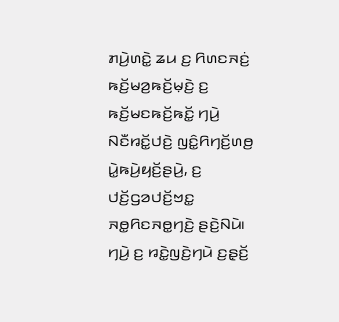ꤊꤣꤧ꤬ꤛꤢꤧ꤭ ꤘꤣ ꤢ꤬ ꤖꤛꤢꤏꤢꤦ꤬ ꤒꤢꤩ꤬ꤗꤤ꤬ꤒꤢꤩ꤬ꤗ꤫ꤢꤧ꤬ ꤢ꤬ ꤒꤢꤩ꤬ꤗꤢꤒꤢꤩ꤬ꤒꤢꤩ꤭ ꤚꤣꤧ꤬ ꤡꤢꤪꤙꤢꤩ꤭ꤓꤢꤧ꤬ ꤜꤢꤨ꤭ꤖꤚꤢꤩ꤬ꤛꤥ꤬ ꤣꤧ꤭ꤒꤣꤧ꤬ꤟꤢꤩ꤬ꤔꤣꤧ꤬, ꤢ꤬ ꤓꤢꤩ꤬ꤞꤤꤓꤢꤩ꤬ꤠꤢ꤭ ꤏꤥ꤭ꤖꤢꤏꤥ꤭ꤚꤢꤧ꤬ ꤔꤢꤧ꤬ꤡꤣꤧ꤯
ꤚꤣꤧ꤬ ꤢ꤬ ꤙꤢꤧ꤭ꤜꤢꤧ꤬ꤚꤣꤧ ꤢ꤬ꤔ꤫ꤢꤩ꤬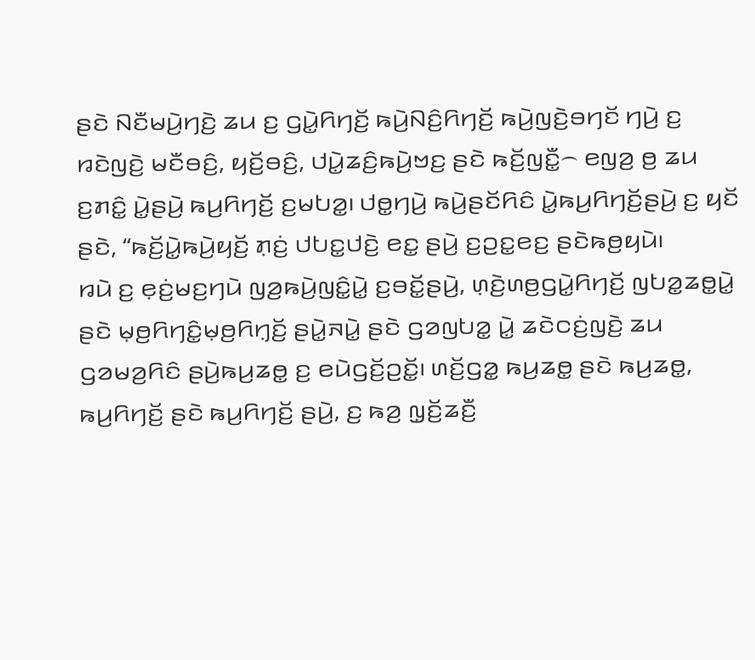ꤔꤢꤧ ꤡꤢꤪꤗꤣꤧ꤬ꤚꤢꤧ꤬ ꤘꤣ ꤢ꤬ ꤞꤣꤧ꤭ꤖꤚꤢꤩ꤬ ꤒꤣꤧ꤬ꤡꤢꤨ꤬ꤖꤚꤢꤩ꤬ ꤒꤣꤧ꤬ꤜꤢꤧ꤬ꤋꤚꤢꤩ ꤚꤣꤧ꤬ ꤢ꤬ ꤙꤢꤧꤜꤢꤧ꤬ ꤗꤢꤪꤋꤢꤨ꤬, ꤟꤢꤩ꤬ꤋꤢꤨ꤬, ꤓꤣꤧ꤭ꤘꤢꤨ꤬ꤒꤣꤧ꤬ꤠꤢ꤬ ꤔꤢꤧ ꤒꤢꤩ꤬ꤜꤢꤪ꤭꤮ ꤕꤜꤤ꤬ ꤥ꤬ ꤘꤣ ꤢ꤬ꤊꤢꤨ꤭ ꤣꤧ꤭ꤔꤣꤧ꤬ ꤒꤣ꤬ꤖꤚꤢꤩ꤬ ꤢ꤬ꤗꤝꤤ꤭꤯ ꤓꤥ꤭ꤚꤣꤧ꤬ ꤒꤣꤧ꤬ꤔꤢꤩꤖꤢꤨ ꤣꤧ꤭ꤒꤣ꤬ꤖꤚꤢꤩ꤬ꤔꤣꤧ꤬ ꤢ꤬ ꤟꤢꤩ ꤔꤢꤧ, “ꤒꤢꤩ꤬ꤣꤧ꤭ꤒꤣꤧ꤬ꤟꤢꤩ꤬ ꤊ꤫ꤢꤦ꤬ ꤓꤝꤢ꤭ꤓꤢꤧ꤬ ꤕꤢ꤭ ꤔꤣꤧ꤬ ꤢ꤬ꤑꤢ꤭ꤕꤢ꤬ ꤔꤢꤧꤒꤥ꤬ꤟꤣꤧ꤯
ꤙꤣꤧ ꤢ꤬ ꤕ꤫ꤢꤦ꤬ꤗꤢ꤬ꤚꤣꤧ ꤜꤤ꤬ꤒꤣꤧ꤬ꤜꤢꤨ꤭ꤣꤧ꤭ ꤢ꤬ꤋꤢꤩ꤭ꤔꤣꤧ꤬, ꤛ꤫ꤢꤧ꤬ꤛꤥ꤬ꤞꤣꤧ꤭ꤖꤚꤢꤩ꤬ ꤜꤝꤤ꤭ꤘꤥ꤭ꤣꤧ꤭ ꤔꤢꤧ ꤗ꤫ꤥ꤬ꤖꤚꤢꤨ꤭ꤗ꤫ꤥ꤬ꤖꤚ꤫ꤢꤩ꤬ ꤔꤣꤧ꤭ꤏꤣꤧ꤭ ꤔꤢꤧ ꤞꤤꤜꤝꤤ꤭ ꤣꤧ꤭ ꤘꤢꤧꤍꤢꤦ꤬ꤜꤢꤧ꤬ ꤘꤣ ꤞꤤꤗꤤ꤬ꤖꤢꤨ ꤔꤣꤧ꤬ꤒꤣ꤬ꤘꤥ꤭ ꤢ꤬ ꤕꤣꤧꤞꤢꤩ꤬ꤑꤢꤩ꤭꤯ ꤛꤢꤩ꤬ꤞꤤ꤭ ꤒꤣ꤬ꤘꤥ꤭ ꤔꤢꤧ ꤒꤣ꤬ꤘꤥ꤭, ꤒꤣ꤬ꤖꤚꤢꤩ꤬ ꤔꤢꤧ ꤒꤣ꤬ꤖꤚꤢꤩ꤬ ꤔꤣꤧ꤬, ꤢ꤬ ꤒꤤ꤬ ꤜ꤫ꤢꤩ꤬ꤘꤢꤪ꤬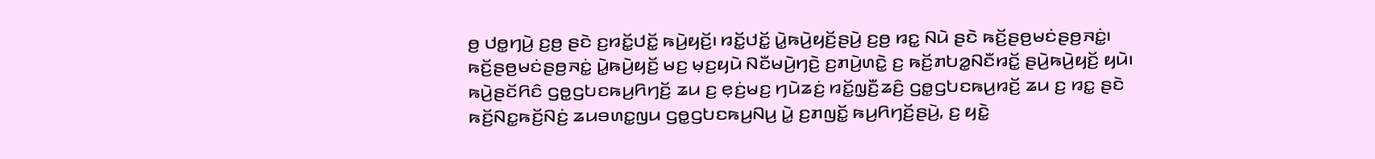ꤥ꤬ ꤓꤥ꤭ꤚꤣꤧ꤬ ꤢ꤬ꤥ꤬ ꤔꤢꤧ ꤢ꤬ꤙꤢꤩ꤭ꤓꤢꤩ꤭ ꤒꤣꤧ꤬ꤟꤢꤩ꤬꤯ ꤙꤢꤩ꤭ꤓꤢꤩ꤭ ꤣꤧ꤭ꤒꤣꤧ꤬ꤟꤢꤩ꤬ꤔꤣꤧ꤬ ꤢ꤬ꤥ꤬ ꤙꤢ꤭ ꤡꤣꤧ ꤔꤢꤧ ꤒꤢꤩ꤬ꤔꤥ꤬ꤗꤢꤦꤔꤥ꤬ꤏꤢꤦ꤭꤯ ꤒꤢꤩ꤬ꤔꤥ꤬ꤗꤢꤦꤔꤥ꤬ꤏꤢꤦ꤭ ꤣꤧ꤭ꤒꤣꤧ꤬ꤟꤢꤩ꤬ ꤗꤢ꤬ ꤗ꤫ꤢ꤬ꤟꤣꤧ ꤡꤢꤪꤗꤣꤧ꤬ꤚꤢꤧ꤬ ꤢ꤬ꤊꤣꤧ꤬ꤛꤢꤧ꤭ ꤢ꤬ ꤒꤢꤩ꤬ꤊꤝꤤ꤭ꤡꤢꤪꤙꤢꤩ꤭ ꤔꤣꤧ꤬ꤒꤣꤧ꤬ꤟꤢꤩ꤬ ꤟꤣꤧ꤯
ꤒꤣꤧ꤬ꤔꤢꤩꤖꤢꤨ ꤞꤥ꤭ꤞꤝꤢꤒꤣ꤬ꤖꤚꤢꤩ꤬ ꤘꤣ ꤢ꤬ ꤕ꤫ꤢꤦ꤬ꤗꤢ꤬ ꤚꤣꤧꤘꤢꤦ꤬ ꤙꤢꤩ꤭ꤜ꤫ꤢꤪ꤬ꤘꤢꤨ꤬ ꤞꤥ꤭ꤞꤝꤢꤒꤣ꤬ꤙꤢꤩ꤬ ꤘꤣ ꤢ꤬ ꤙꤢ꤭ ꤔꤢꤧ ꤒꤢꤩ꤬ꤡꤢ꤭ꤒꤢꤩ꤬ꤡꤢꤦ꤬ ꤘꤣꤋꤛꤢ꤭ꤜꤣ ꤞꤥ꤭ꤞꤝꤢꤒꤣ꤬ꤡꤣ꤬ ꤣꤧ꤭ ꤢ꤬ꤊꤜꤢꤩ꤭ ꤒꤣ꤬ꤖꤚꤢꤩ꤬ꤔꤣꤧ꤬, ꤢ꤬ ꤟꤢꤧ꤭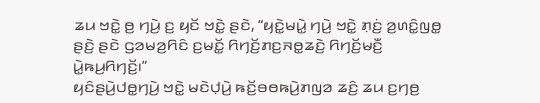ꤘꤣ ꤠꤢꤧ꤭ ꤥ꤬ ꤚꤣꤧ꤬ ꤢ꤬ ꤟꤢꤩ ꤠꤢꤧ꤭ ꤔꤢꤧ, “ꤟꤢꤧ꤭ꤗꤣꤧ꤭ ꤚꤣꤧ꤬ ꤠꤢꤧ꤭ ꤊ꤫ꤢꤦ꤬ ꤤ꤬ꤛꤢꤨ꤭ꤜꤥ꤭ ꤔꤢꤧ꤬ ꤔꤢꤧ ꤞꤤꤗꤤ꤬ꤖꤢꤨ ꤢ꤬ꤗꤢꤩ꤭ ꤖꤚꤢꤩ꤬ꤊꤢ꤬ꤏꤥ꤭ꤘꤢꤧ꤬ ꤖꤚꤢꤩ꤬ꤗꤢꤪ꤬ ꤣꤧ꤭ꤒꤣ꤬ꤖꤚꤢꤩ꤬꤯”
ꤟꤢꤨꤔꤣꤧ꤬ꤓꤥ꤭ꤚꤣꤧ꤬ ꤠꤢꤧ꤭ ꤗꤢꤧꤓ꤫ꤣꤧ꤬ ꤒꤢꤩ꤬ꤋꤥꤒꤣꤧ꤬ꤊꤜꤤ ꤘꤢꤨ꤬ ꤘꤣ ꤢ꤬ꤚꤥ꤬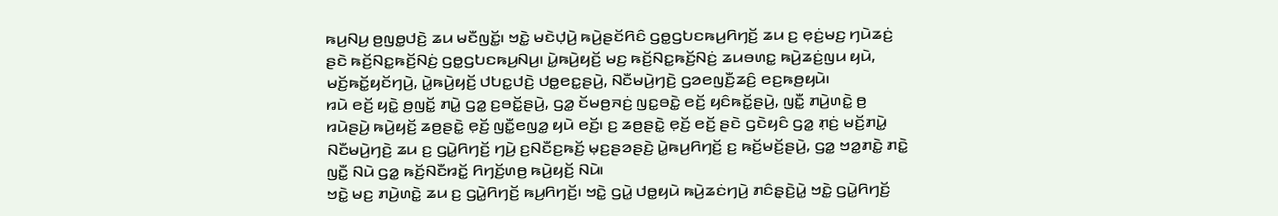ꤒꤣ꤬ꤡꤣ꤬ ꤥ꤬ꤜꤥ꤭ꤓꤢꤧ꤬ ꤘꤣ ꤗꤢꤪꤜꤢꤩ꤭꤯ ꤠꤢꤧ꤭ ꤗꤢꤧꤓ꤫ꤣꤧ꤬ ꤒꤣꤧ꤬ꤔꤢꤩꤖꤢꤨ ꤞꤥ꤭ꤞꤝꤢꤒꤣ꤬ꤖꤚꤢꤩ꤬ ꤘꤣ ꤢ꤬ ꤕ꤫ꤢꤦ꤬ꤗꤢ꤬ ꤚꤣꤧꤘꤢꤦ꤬ ꤔꤢꤧ ꤒꤢꤩ꤬ꤡꤢ꤭ꤒꤢꤩ꤬ꤡꤢꤦ꤬ ꤞꤥ꤭ꤞꤝꤢꤒꤣ꤬ꤡꤣ꤬꤯ ꤣꤧ꤭ꤒꤣꤧ꤬ꤟꤢꤩ꤬ ꤗꤢ꤬ ꤒꤢꤩ꤬ꤡꤢ꤭ꤒꤢꤩ꤬ꤡꤢꤦ꤬ ꤘꤣꤋꤛꤢ꤭ ꤒꤣꤧ꤬ꤘꤢꤦ꤬ꤜꤣ ꤟꤣꤧ, ꤗꤢꤩ꤬ꤒꤢꤩ꤭ꤟꤢꤩꤚꤣꤧ꤬, ꤣꤧ꤭ꤒꤣꤧ꤬ꤟꤢꤩ꤬ ꤓꤝꤢ꤭ꤓꤢꤧ꤬ ꤓꤥ꤭ꤕꤢ꤭ꤔꤣꤧ꤬, ꤡꤢꤪꤗꤣꤧ꤬ꤚꤢꤧ꤬ ꤞꤤꤕꤜꤢꤪ꤬ꤘꤢꤨ꤬ ꤕꤢ꤬ꤒꤥ꤬ꤟꤣꤧ꤯
ꤙꤣꤧ ꤕꤢꤩ꤬ ꤟꤢꤧ꤭ ꤥ꤬ꤜꤢꤩ꤭ ꤊꤣꤧ꤭ ꤞꤤ꤭ ꤢ꤬ꤋꤢꤩ꤭ꤔꤣꤧ꤬, ꤞꤤ꤭ ꤢꤩꤗꤥ꤬ꤏꤢꤦ꤬ ꤜꤢ꤭ꤋꤢꤧ꤭ ꤕꤢꤩ꤬ ꤟꤢꤨꤒꤢꤩ꤭ꤔꤣꤧ꤬, ꤜꤢꤪ꤭ ꤊꤣꤧ꤬ꤛꤢꤧ꤭ ꤥ꤬ ꤙꤣꤧꤔꤣꤧ꤬ ꤒꤣꤧ꤬ꤟꤢꤩ꤬ ꤘꤥ꤬ꤔꤢꤧ꤭ ꤕ꤫ꤢꤩ꤬ ꤜꤢꤪ꤭ꤕꤜꤤ꤭ ꤟꤣꤧ ꤕꤢꤩ꤬꤯ ꤢ꤬ ꤘꤥ꤬ꤔꤢꤧ꤭ ꤕ꤫ꤢꤩ꤬ ꤕꤢꤩ꤬ ꤔꤢꤧ ꤞꤢꤧꤟꤢꤨ ꤞꤤ꤭ ꤊ꤫ꤢꤦ꤬ ꤗꤢꤩ꤬ꤊꤣꤧ꤭ ꤡꤢꤪꤗꤣꤧ꤬ꤚꤢꤧ꤬ ꤘꤣ ꤢ꤬ ꤞꤣꤧ꤭ꤖꤚꤢꤩ꤬ ꤚꤣꤧ꤬ ꤢ꤬ꤡꤢꤪꤢ꤬ꤒꤢꤩ꤬ ꤗ꤫ꤢ꤬ꤔꤤꤔꤢꤧ꤬ ꤣꤧ꤭ꤒꤣ꤬ꤖꤚꤢꤩ꤬ ꤢ꤬ ꤒꤢꤩ꤬ꤗꤢꤩ꤬ꤔꤣꤧ꤬, ꤞꤤ꤭ ꤠꤤ꤭ꤊꤢꤧ꤭ ꤊꤢꤧ꤭ ꤜꤢꤪ꤭ ꤡꤣꤧ ꤞꤤ꤭ ꤒꤢꤩ꤬ꤡꤢꤪꤙꤢꤩ꤭ ꤖꤚꤢꤩ꤬ꤛꤥ꤬ ꤒꤣꤧ꤬ꤟꤢꤩ꤬ ꤡꤣꤧ꤯
ꤠꤢꤧ꤭ ꤗꤢ꤬ ꤊꤣꤧ꤬ꤛꤢꤧ꤭ ꤘꤣ ꤢ꤬ ꤞꤣꤧ꤭ꤖꤚꤢꤩ꤬ ꤒꤣ꤬ꤖꤚꤢꤩ꤬꤯ ꤠꤢꤧ꤭ ꤞꤣꤧ꤭ ꤓꤥ꤭ꤟꤣꤧ ꤒꤣꤧ꤬ꤘꤢꤦꤚꤣꤧ꤬ ꤊꤢꤨꤔ꤫ꤢꤧ꤬ꤣꤧ꤭ ꤠꤢꤧ꤭ ꤞꤣꤧ꤭ꤖꤚꤢꤩ꤬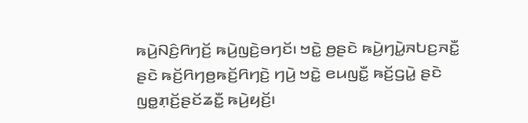ꤒꤣꤧ꤬ꤡꤢꤨ꤬ꤖꤚꤢꤩ꤬ ꤒꤣꤧ꤬ꤜꤢꤧ꤬ꤋꤚꤢꤩ꤯ ꤠꤢꤧ꤭ ꤥ꤬ꤔꤢꤧ ꤒꤣꤧ꤬ꤚꤣꤧ꤭ꤏꤝꤢ꤬ꤏꤢꤪ꤭ ꤔꤢꤧ ꤒꤢꤩ꤬ꤖꤚꤥ꤬ꤒꤢꤩ꤬ꤖꤚꤢꤧ꤬ ꤚꤣꤧ꤬ ꤠꤢꤧ꤭ ꤕꤣꤜꤢꤪ꤭ ꤒꤢꤩ꤬ꤞꤣꤧ꤭ ꤔꤢꤧ ꤜꤥ꤭ꤊ꤫ꤢꤩ꤬ꤔꤢꤩꤘꤢꤪ꤭ ꤒꤣꤧ꤬ꤟꤢꤩ꤬꤯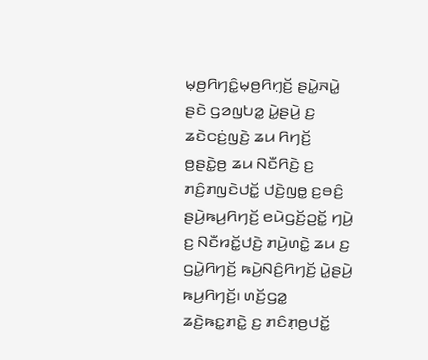ꤗ꤫ꤥ꤬ꤖꤚꤢꤨ꤭ꤗ꤫ꤥ꤬ꤖꤚ꤫ꤢꤩ꤬ ꤔꤣꤧ꤭ꤏꤣꤧ꤭ ꤔꤢꤧ ꤞꤤꤜꤝꤤ꤭ ꤣꤧ꤭ꤔꤣꤧ꤬ ꤢ꤬ ꤘꤢꤧꤍꤢꤦ꤬ꤜꤢꤧ꤬ ꤘꤣ ꤖꤚꤢꤩ꤬ ꤥ꤬ꤔꤢꤧ꤭ꤥ꤬ ꤘꤣ ꤡꤢꤪꤖꤢꤧ꤬ ꤢ꤬ ꤊꤢꤨ꤬ꤊꤜꤢꤧꤓꤢꤩ꤭ ꤓꤢꤧ꤬ꤜꤥ꤭ ꤢ꤬ꤋꤢꤨ꤬ ꤔꤣꤧ꤬ꤒꤣ꤬ꤖꤚꤢꤩ꤬ ꤕꤣꤧꤞꤢꤩ꤬ꤑꤢꤩ꤭ ꤚꤣꤧ꤬ ꤢ꤬ ꤡꤢꤪꤙꤢꤩ꤭ꤓꤢꤧ꤬ ꤊꤣꤧ꤬ꤛꤢꤧ꤭ ꤘꤣ ꤢ꤬ ꤞꤣꤧ꤭ꤖꤚꤢꤩ꤬ ꤒꤣꤧ꤬ꤡꤢꤨ꤬ꤖꤚꤢꤩ꤬ ꤣꤧ꤭ꤔꤣꤧ꤬ ꤒꤣ꤬ꤖꤚꤢꤩ꤬꤯ ꤛꤢꤩ꤬ꤞꤤ꤭ ꤘꤢꤧ꤬ꤒꤢ꤭ꤊꤢꤧ꤭ ꤢ꤬ ꤊꤢꤨꤊ꤫ꤥ꤬ꤓꤢꤩ꤭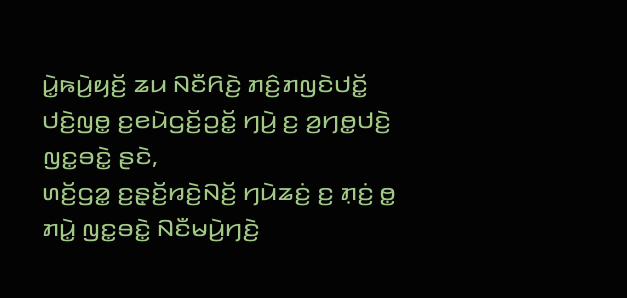ꤣꤧ꤭ꤒꤣꤧ꤬ꤟꤢꤩ꤬ ꤘꤣ ꤡꤢꤪꤖꤢꤧ꤬ ꤊꤢꤨ꤬ꤊꤜꤢꤧꤓꤢꤩ꤭ ꤓꤢꤧ꤬ꤜꤥ꤭ ꤢ꤬ꤕꤣꤧꤞꤢꤩ꤬ꤑꤢꤩ꤭ ꤚꤣꤧ꤬ ꤢ꤬ ꤤ꤬ꤚꤥ꤭ꤓꤢꤧ꤬ ꤜꤢ꤭ꤋꤢꤧ꤭ ꤔꤢꤧ,
ꤛꤢꤩ꤬ꤞꤤ꤭ ꤢ꤬ꤔ꤫ꤢꤩ꤬ꤙꤢꤧ꤬ꤡꤢꤩ꤬ ꤚꤣꤧꤘꤢꤦ꤬ ꤢ꤬ ꤊ꤫ꤢꤦ꤬ ꤥ꤭ ꤊꤣꤧ꤭ ꤜꤢ꤭ꤋꤢꤧ꤭ ꤡꤢꤪꤗꤣꤧ꤬ꤚꤢꤧ꤬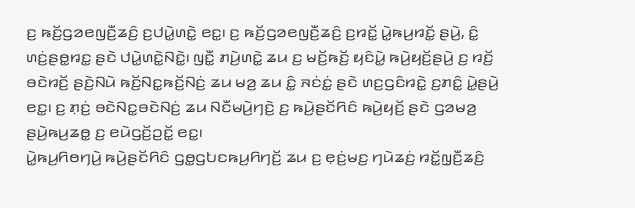ꤢ꤬ ꤒꤢꤩ꤬ꤞꤤꤕꤜꤢꤪ꤬ꤘꤢꤨ꤬ ꤢ꤬ꤓꤣꤧ꤭ꤛꤢꤧ꤭ ꤕꤢ꤭꤯ ꤢ꤬ ꤒꤢꤩ꤬ꤞꤤꤕꤜꤢꤪ꤬ꤘꤢꤨ꤬ ꤢ꤬ꤙꤢꤩ꤭ ꤣꤧ꤭ꤒꤣ꤬ꤙꤢꤩ꤭ ꤔꤣꤧ꤬, ꤢꤨ꤭ ꤛꤢꤦ꤬ꤔꤥ꤭ꤙꤢ꤭ ꤔꤢꤧ ꤓꤣꤧ꤭ꤛꤢꤧ꤭ꤡꤢꤧ꤭꤯ ꤜꤢꤪ꤭ ꤊꤣꤧ꤬ꤛꤢꤧ꤭ ꤘꤣ ꤢ꤬ ꤗꤢꤩ꤬ꤒꤢꤩ꤬ ꤟꤢꤨꤣꤧ꤭ ꤒꤣꤧ꤬ꤟꤢꤩ꤬ꤔꤣꤧ꤬ ꤢ꤬ ꤙꤢꤩ꤬ ꤋꤢꤧꤙꤢꤩ꤬ ꤔꤢꤧ꤬ꤡꤣꤧ ꤒꤢꤩ꤬ꤡꤢ꤭ꤒꤢꤩ꤬ꤡꤢꤦ꤬ ꤘꤣ ꤗꤤ꤬ ꤘꤣ ꤢꤨ꤭ ꤏꤢꤦꤢꤦ꤭ ꤔꤢꤧ ꤛꤢ꤬ꤞꤢꤨꤙꤢꤧ꤭ ꤢ꤬ꤊꤢꤨ꤭ ꤣꤧ꤭ꤔꤣꤧ꤬ ꤕꤢ꤭꤯ ꤢ꤬ ꤊ꤫ꤢꤦ꤬ ꤋꤢꤧꤡꤢ꤭ꤋꤢꤧꤡꤢꤦ꤬ ꤘꤣ ꤡꤢꤪꤗꤣꤧ꤬ꤚꤢꤧ꤬ ꤢ꤬ ꤒꤣꤧ꤬ꤔꤢꤩꤖꤢꤨ ꤒꤣꤧ꤬ꤟꤢꤩ꤬ ꤔꤢꤧ ꤞꤤꤗꤤ꤬ ꤔꤣꤧ꤬ꤒꤣ꤬ꤘꤥ꤭ ꤢ꤬ ꤕꤣꤧꤞꤢꤩ꤬ꤑꤢꤩ꤭ ꤕꤢ꤭꤯
ꤣꤧ꤭ꤒꤣ꤬ꤖꤥꤚꤣꤧ꤬ ꤒꤣꤧ꤬ꤔꤢꤩꤖꤢꤨ ꤞꤥ꤭ꤞꤝꤢꤒꤣ꤬ꤖꤚꤢꤩ꤬ ꤘꤣ ꤢ꤬ ꤕ꤫ꤢꤦ꤬ꤗꤢ꤬ ꤚꤣꤧꤘꤢꤦ꤬ ꤙꤢꤩ꤭ꤜ꤫ꤢꤪ꤬ꤘꤢꤨ꤬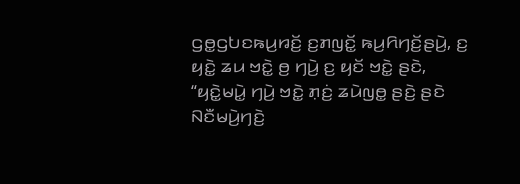ꤞꤥ꤭ꤞꤝꤢꤒꤣ꤬ꤙꤢꤩ꤬ ꤢ꤬ꤊꤜꤢꤩ꤭ ꤒꤣ꤬ꤖꤚꤢꤩ꤬ꤔꤣꤧ꤬, ꤢ꤬ ꤟꤢꤧ꤭ ꤘꤣ ꤠꤢꤧ꤭ ꤥ꤬ ꤚꤣꤧ꤬ ꤢ꤬ ꤟꤢꤩ ꤠꤢꤧ꤭ ꤔꤢꤧ, “ꤟꤢꤧ꤭ꤗꤣꤧ꤭ ꤚꤣꤧ꤬ ꤠꤢꤧ꤭ ꤊ꤫ꤢꤦ꤬ ꤘꤣꤧꤜꤥ꤭ ꤔꤢꤧ꤬ ꤔꤢꤧ ꤡꤢꤪꤗꤣꤧ꤬ꤚꤢꤧ꤬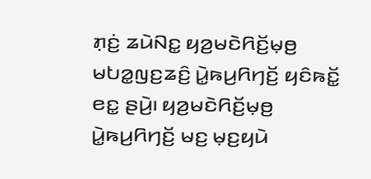ꤊ꤫ꤢꤦ꤬ ꤘꤣꤧꤡꤢ꤭ ꤟꤤ꤬ꤗꤢꤧꤖꤢꤩ꤬ꤗ꤫ꤥ꤬ ꤗꤝꤤ꤭ꤜꤢ꤬ꤘꤢꤨ꤬ ꤣꤧ꤭ꤒꤣ꤬ꤖꤚꤢꤩ꤬ ꤟꤢꤨꤒꤢꤩ꤭ ꤕꤢ꤭ ꤔꤣꤧ꤬꤯ ꤟꤤ꤬ꤗꤢꤧꤖꤢꤩ꤬ꤗ꤫ꤥ꤬ ꤣꤧ꤭ꤒꤣ꤬ꤖꤚꤢꤩ꤬ ꤗꤢ꤬ ꤗ꤫ꤢ꤬ꤟꤣꤧ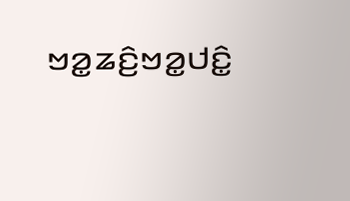ꤠꤤ꤭ꤘꤢꤨ꤬ꤠꤤ꤭ꤓꤢꤨ꤭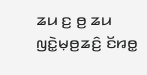ꤘꤣ ꤢ꤬ ꤥ꤬ ꤘꤣ ꤜꤢꤧ꤭ꤗ꤫ꤥ꤬ꤘꤢꤨ꤬ ꤢꤩꤙꤥ꤭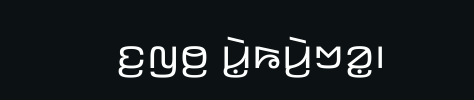ꤢ꤬ꤜꤥ꤬ ꤣꤧ꤭ꤒꤣꤧ꤬ꤠꤤ꤭꤯